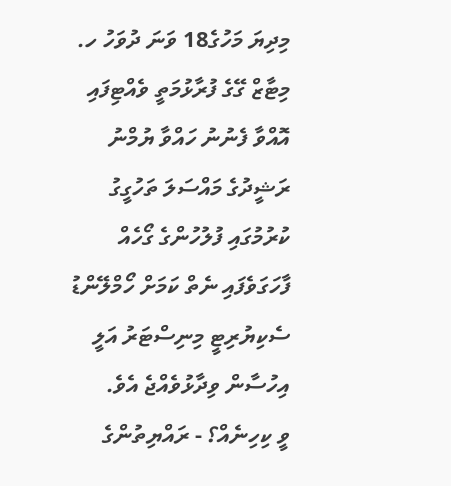މިދިޔަ މަހުގެ18 ވަނަ ދުވަހު ހ. މިޓާޒް ގޭގެ ފުރާޅުމަތީ ވެއްޓިފައި އޮއްވާ ފެނުނު ހައްވާ ޔުމްނު ރަޝީދުގެ މައްސަލަ ތަހުގީގު ކުރުމުގައި ފުލުހުންގެ ގޯހެއް ފާހަގަވެފައި ނެތް ކަމަށް ހޯމްލޭންޑު ސެކިޔުރިޓީ މިނިސްޓަރު އަލީ އިހުސާން ވިދާޅުވެއްޖެ އެވެ.
ވީ ކިހިނެއް؟ - ރައްޔިތުންގެ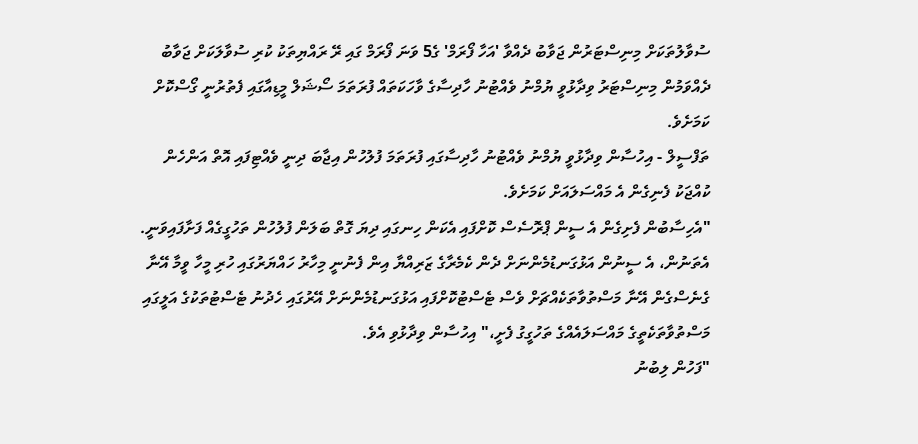ސުވާލުތަކަށް މިނިސްޓަރުން ޖަވާބު ދެއްވާ 'އަހާ ފޯރަމް' ގެ5 ވަނަ ފޯރަމް ގައި ރޭ ރައްޔިތަކު ކުރި ސުވާލަކަށް ޖަވާބު ދެއްވަމުން މިނިސްޓަރު ވިދާޅުވީ ޔުމްނު ވެއްޓުނު ހާދިސާގެ ވާހަކަތައް ފުރަތަމަ ސޯޝަލް މީޑިއާގައި ފެތުރުނީ ގޯސްކޮށް ކަމަށެވެ.
ތަފްސީލް - އިހުސާން ވިދާޅުވީ ޔުމްނު ވެއްޓުނު ހާދިސާގައި ފުރަތަމަ ފުލުހުން އިޖާބަ ދިނީ ވެއްޓިފައި އޮތް އަންހެން ކުއްޖަކު ފެނިގެން އެ މައްސަލައަށް ކަމަށެވެ.
"އެހިސާބުން ފެށިގެން އެ ސީން ޕްރޮސެސް ކޮށްފައި އެކަން ހިނގައި ދިޔަ ގޮތް ބަލަން ފުލުހުން ތަހުގީގެއް ފަށާފައިވަނީ. އެތަނުން، އެ ސީނުން އަޅުގަނޑުމެންނަށް ދެން ކެމެރާގެ ޒަރިއްޔާ އިން ފެނުނީ މިހާރު ހައްޔަރުގައި ހުރި މީހާ ވީމާ އޭނާ ގެނެސްގެން އޭނާ މަސްތުވާތަކެއްޗަށް ވެސް ޓެސްޓުކޮށްފައި އަޅުގަނޑުމެންނަށް އޭރުގައި ހެދުނު ޓެސްޓުތަކުގެ އަލީގައި މަސްތުވާތަކެތީގެ މައްސަލައެއްގެ ތަހުގީގު ފެށީ،" އިހުސާން ވިދާޅުވި އެވެ.
"ފަހުން ލިބުނު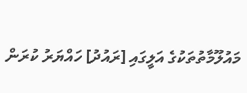މައުލޫމާތުތަކުގެ އަލީގައި [ރައުދު] ހައްޔަރު ކުރަން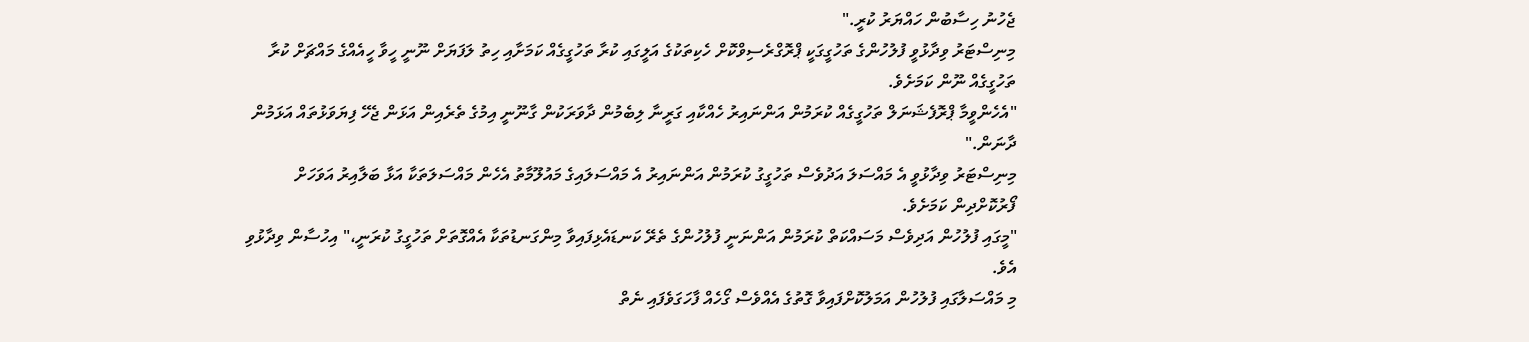ޖެހުނު ހިސާބުން ހައްޔަރު ކުރީ."
މިނިސްޓަރު ވިދާޅުވީ ފުލުހުންގެ ތަހުގީގަކީ ޕްރޮގްރެސިވްކޮށް ހެކިތަކުގެ އަލީގައި ކުރާ ތަހުގީގެއް ކަމަށާއި ހިތު ލަފަޔަށް ނޫނީ ހީވާ ހީއެއްގެ މައްޗަށް ކުރާ ތަހުގީގެއް ނޫން ކަމަށެވެ.
"އެހެންވީމާ ޕްރޮފެޝަނަލް ތަހުގީގެއް ކުރަމުން އަންނައިރު ހެއްކާއި ގަރީނާ ލިބެމުން ދާވަރަކުން ގާނޫނީ އިމުގެ ތެރެއިން އަޅަން ޖެހޭ ފިޔަވަޅުތައް އަޅަމުން ދާނަން."
މިނިސްޓަރު ވިދާޅުވީ އެ މައްސަލަ އަދުވެސް ތަހުގީގު ކުރަމުން އަންނައިރު އެ މައްސަލައިގެ މައުލޫމާތު އެހެން މައްސަލަތަކާ އަޅާ ބަލާއިރު އަވަހަށް ފޯރުކޮށްދިން ކަމަށެވެ.
"މީގައި ފުލުހުން އަދިވެސް މަސައްކަތް ކުރަމުން އަންނަނީ ފުލުހުންގެ ތެރޭ ކަނޑައެޅިފައިވާ މިންގަނޑުތަކާ އެއްގޮތަށް ތަހުގީގު ކުރަނީ،" އިހުސާން ވިދާޅުވި އެވެ.
މި މައްސަލާގައި ފުލުހުން އަމަލުކޮށްފައިވާ ގޮތުގެ އެއްވެސް ގޯހެއް ފާހަގަވެފައި ނެތް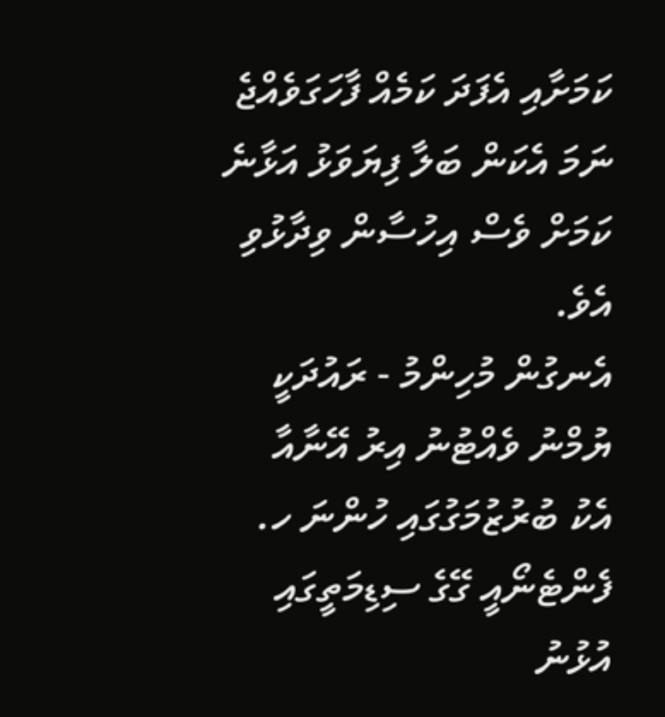ކަމަށާއި އެފަދަ ކަމެއް ފާހަގަވެއްޖެ ނަމަ އެކަން ބަލާ ފިޔަވަޅު އަޅާނެ ކަމަށް ވެސް އިހުސާން ވިދާޅުވި އެވެ.
އެނގުން މުހިންމު - ރައުދަކީ ޔުމްނު ވެއްޓުނު އިރު އޭނާއާ އެކު ބުރުޒުމަގުގައި ހުންނަ ހ. ފެންޓެނޯއީ ގޭގެ ސިޑިމަތީގައި އުޅުނު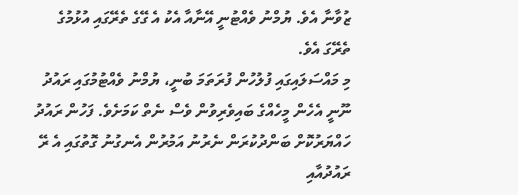ޒުވާނާ އެވެ. ޔުމްނު ވެއްޓުނީ އޭނާއާ އެކު އެ ގޭގެ ތެރޭގައި އުޅުމުގެ ތެރޭގަ އެވެ.
މި މައްސަލައިގައި ފުލުހުން ފުރަތަމަ ބުނީ، ޔުމްނު ވެއްޓުމުގައި ރައުދު ނޫނީ އެހެން މީހެއްގެ ބައިވެރިވުން ވެސް ނެތް ކަމަށެވެ. ފަހުން ރައުދު ހައްޔަރުކޮށް ބަންދުކުރަން ނެރުނު އަމުރުން އެނގުނު ގޮތުގައި އެ ރޭ ރައުދުއާއި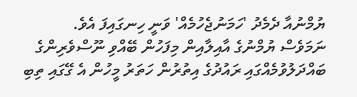ޔުމްނުއާ ދެމެދު 'ހަމަނުޖެހުމެއް' ވަނީ ހިނގައިފަ އެވެ.
ނަމަވެސް ޔުމްނުގެ އާއިލާއިން މިފަހުން ބޭއްވި ނޫސްވެރިންގެ ބައްދަލުވުމެއްގައި ރައުދުގެ އިތުރުން ހަތަރު މީހުން އެ ގޭގައި ތިބި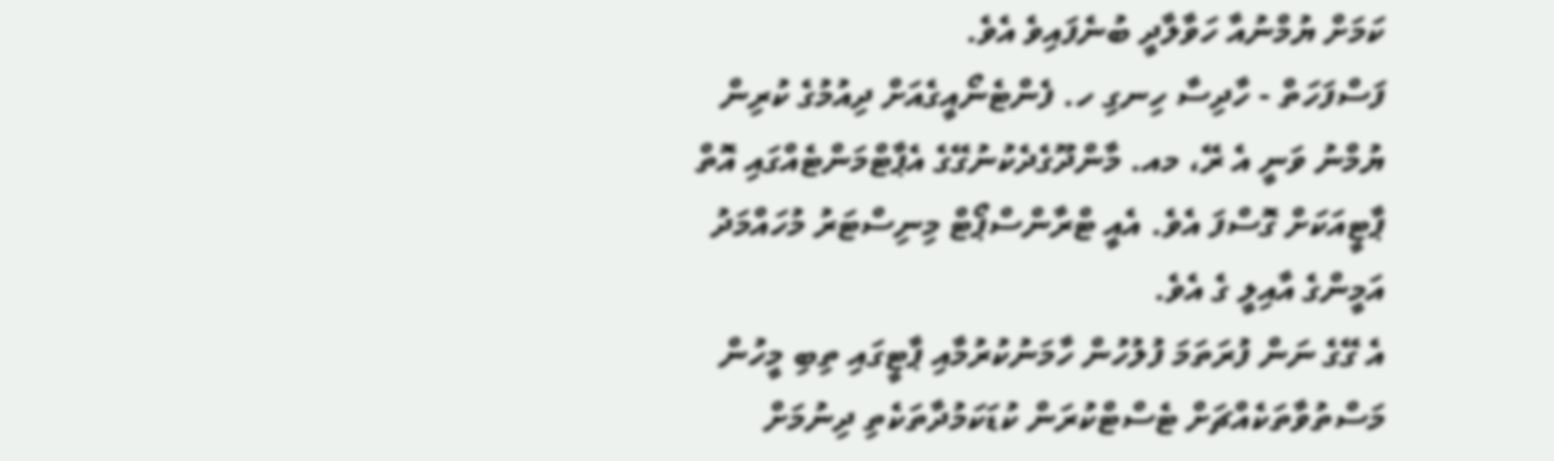ކަމަށް ޔުމްނުއާ ހަވާލާދީ ބުނެފައިވެ އެވެ.
ފަސްފަހަތް - ހާދިސާ ހިނގި ހ. ފެންޓެނޯއީގެއަށް ދިއުމުގެ ކުރިން ޔުމްނު ވަނީ އެ ރޭ، މއ. މާންދޫގެދެކުނުގޭގެ އެޕާޓްމަންޓެއްގައި އޮތް ޕާޓީއަކަށް ގޮސްފަ އެވެ. އެއީ ޓްރާންސްޕޯޓް މިނިސްޓަރު މުހައްމަދު އަމީންގެ އާއިލީ ގެ އެވެ.
އެ ގޭގެ ނަން ފުރަތަމަ ފުލުހުން ހާމަނުކުރުމާއި ޕާޓީގައި ތިބި މީހުން މަސްތުވާތަކެއްޗަށް ޓެސްޓްކުރަން ކުޑަކަމުދާތަކެތި ދިނުމަށް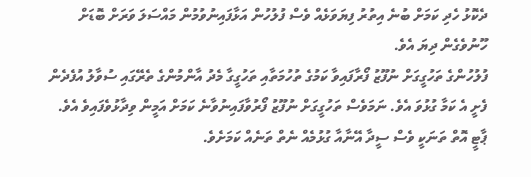ދެކޮޅު ހެދި ކަމަށް ބުނެ އިތުރު ފިޔަވަޅެއް ވެސް ފުލުހުން އަޅާފައިނުވުމުން މައްސަލަ ވަރަށް ބޮޑަށް ހޫނުވެގެން ދިޔަ އެވެ.
ފުލުހުންގެ ތަހުގީގަށް ނުފޫޒު ފޯރާފައިވާ ކަމުގެ ތުހުމަތާއި ތަހުގީގާ މެދު އާންމުންގެ ތެރޭގައި ސުވާލު އުފެދެން ފެށީ އެ ކަމާ ގުޅުވަ އެވެ. ނަމަވެސް ތަހުގީގަށް ނުފޫޒު ފޯރުވާފައިނުވާނެ ކަމަށް އަމީން ވިދާޅުވެފައިވެ އެވެ. ޕާޓީ އޮތް ތަނަކީ ވެސް ސީދާ އޭނާއާ ގުޅުމެއް ނެތް ތަނެއް ކަމަށެވެ.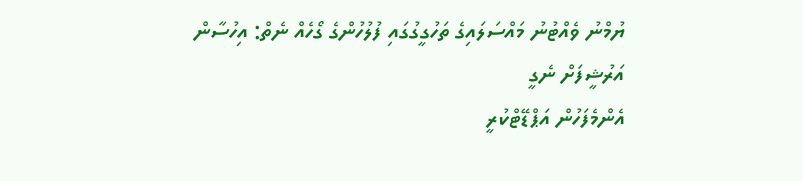ޔުމްނު ވެއްޓުނު މައްސަލައިގެ ތަހުގީގުގައި ފުލުހުންގެ ގޯހެއް ނެތް: އިހުސާން
އަރުޝީފަށް ނެގީ
އެންމެފަހުން އަޕްޑޭޓްކުރީ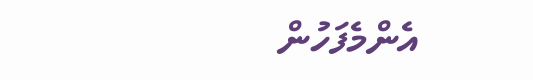އެންމެފަހުން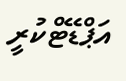އަޕްޑޭޓްކުރީ